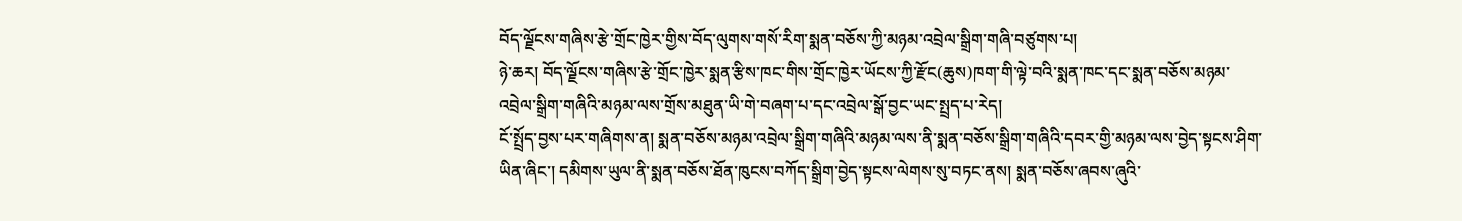བོད་ལྗོངས་གཞིས་རྩེ་གྲོང་ཁྱེར་གྱིས་བོད་ལུགས་གསོ་རིག་སྨན་བཅོས་ཀྱི་མཉམ་འབྲེལ་སྒྲིག་གཞི་བཙུགས་པ།
ཉེ་ཆར། བོད་ལྗོངས་གཞིས་རྩེ་གྲོང་ཁྱེར་སྨན་རྩིས་ཁང་གིས་གྲོང་ཁྱེར་ཡོངས་ཀྱི་རྫོང(ཆུས)ཁག་གི་ལྟེ་བའི་སྨན་ཁང་དང་སྨན་བཅོས་མཉམ་འབྲེལ་སྒྲིག་གཞིའི་མཉམ་ལས་གྲོས་མཐུན་ཡི་གེ་བཞག་པ་དང་འབྲེལ་སྒོ་བྱང་ཡང་སྤྲད་པ་རེད།
ངོ་སྤྲོད་བྱས་པར་གཞིགས་ན། སྨན་བཅོས་མཉམ་འབྲེལ་སྒྲིག་གཞིའི་མཉམ་ལས་ནི་སྨན་བཅོས་སྒྲིག་གཞིའི་དབར་གྱི་མཉམ་ལས་བྱེད་སྟངས་ཤིག་ཡིན་ཞིང་། དམིགས་ཡུལ་ནི་སྨན་བཅོས་ཐོན་ཁུངས་བཀོད་སྒྲིག་བྱེད་སྟངས་ལེགས་སུ་བཏང་ནས། སྨན་བཅོས་ཞབས་ཞུའི་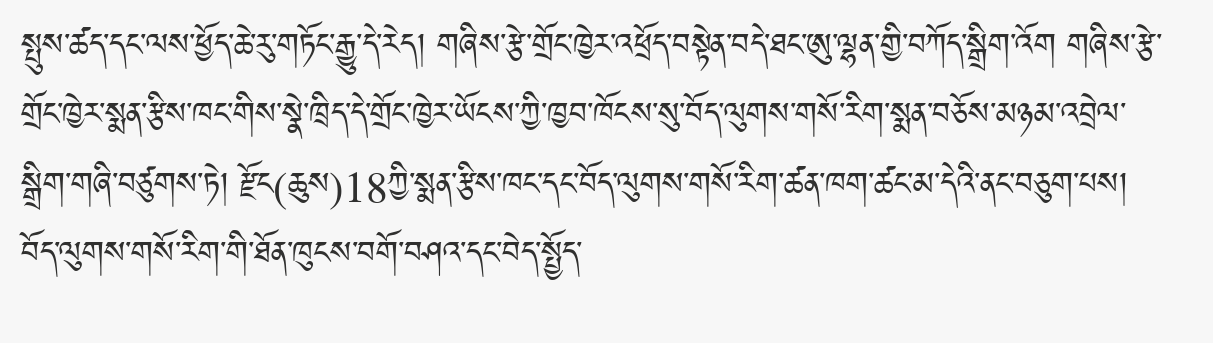སྤུས་ཚད་དང་ལས་ཕྱོད་ཆེ་རུ་གཏོང་རྒྱུ་དེ་རེད། གཞིས་རྩེ་གྲོང་ཁྱེར་འཕྲོད་བསྟེན་བདེ་ཐང་ཨུ་ལྷན་གྱི་བཀོད་སྒྲིག་འོག གཞིས་རྩེ་གྲོང་ཁྱེར་སྨན་རྩིས་ཁང་གིས་སྣེ་ཁྲིད་དེ་གྲོང་ཁྱེར་ཡོངས་ཀྱི་ཁྱབ་ཁོངས་སུ་བོད་ལུགས་གསོ་རིག་སྨན་བཅོས་མཉམ་འབྲེལ་སྒྲིག་གཞི་བཙུགས་ཏེ། རྫོང(ཆུས)18ཀྱི་སྨན་རྩིས་ཁང་དང་བོད་ལུགས་གསོ་རིག་ཚན་ཁག་ཚང་མ་དེའི་ནང་བཅུག་པས། བོད་ལུགས་གསོ་རིག་གི་ཐོན་ཁུངས་བགོ་བཤའ་དང་བེད་སྤྱོད་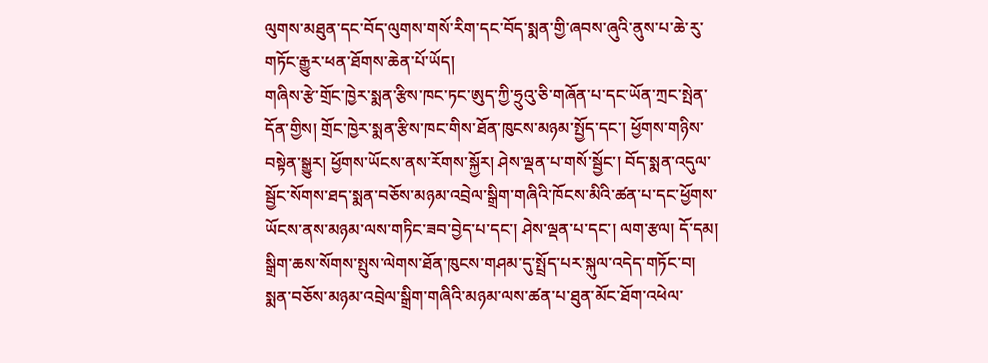ལུགས་མཐུན་དང་བོད་ལུགས་གསོ་རིག་དང་བོད་སྨན་གྱི་ཞབས་ཞུའི་ནུས་པ་ཆེ་རུ་གཏོང་རྒྱུར་ཕན་ཐོགས་ཆེན་པོ་ཡོད།
གཞིས་རྩེ་གྲོང་ཁྱེར་སྨན་རྩིས་ཁང་ཏང་ཨུད་ཀྱི་ཧྲུའུ་ཅི་གཞོན་པ་དང་ཡོན་ཀྲང་སྤེན་དོན་གྱིས། གྲོང་ཁྱེར་སྨན་རྩིས་ཁང་གིས་ཐོན་ཁུངས་མཉམ་སྤྱོད་དང་། ཕྱོགས་གཉིས་བསྟེན་སྒྱུར། ཕྱོགས་ཡོངས་ནས་རོགས་སྐྱོར། ཤེས་ལྡན་པ་གསོ་སྦྱོང་། བོད་སྨན་འདུལ་སྦྱོང་སོགས་ཐད་སྨན་བཅོས་མཉམ་འབྲེལ་སྒྲིག་གཞིའི་ཁོངས་མིའི་ཚན་པ་དང་ཕྱོགས་ཡོངས་ནས་མཉམ་ལས་གཏིང་ཟབ་བྱེད་པ་དང་། ཤེས་ལྡན་པ་དང་། ལག་རྩལ། དོ་དམ། སྒྲིག་ཆས་སོགས་སྤུས་ལེགས་ཐོན་ཁུངས་གཤམ་དུ་སྤྲོད་པར་སྐུལ་འདེད་གཏོང་བ། སྨན་བཅོས་མཉམ་འབྲེལ་སྒྲིག་གཞིའི་མཉམ་ལས་ཚན་པ་ཐུན་མོང་ཐོག་འཕེལ་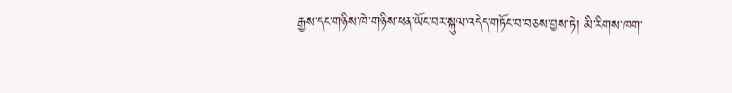རྒྱས་དང་གཉིས་ཁེ་གཉིས་ཕན་ཡོང་བར་སྐུལ་འདེད་གཏོང་བ་བཅས་བྱས་ཏེ། མི་རིགས་ཁག་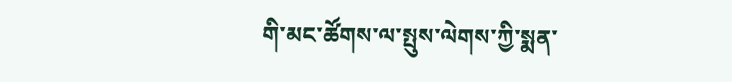གི་མང་ཚོགས་ལ་སྤུས་ལེགས་ཀྱི་སྨན་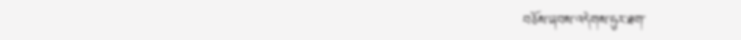བཅོས་ཞབས་འདེགས་ཧུར་ཐག་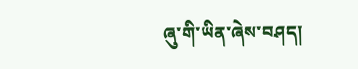ཞུ་གི་ཡིན་ཞེས་བཤད།